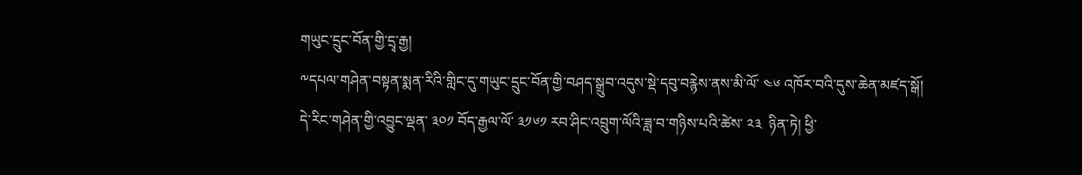གཡུང་དྲུང་བོན་གྱི་དྲྭ་རྒྱ།
༸དཔལ་གཤེན་བསྟན་སྨན་རིའི་གླིང་དུ་གཡུང་དྲུང་བོན་གྱི་བཤད་སྒྲུབ་འདུས་སྡེ་དབུ་བརྙེས་ནས་མི་ལོ་ ༤༦ འཁོར་བའི་དུས་ཆེན་མཛད་སྒོ།
དེ་རིང་གཤེན་གྱི་འབྱུང་ལྡན་ ༣༠༡ བོད་རྒྱལ་ལོ་ ༣༡༦༡ རབ་ཤིང་འབྲུག་ལོའི་ཟླ་བ་གཉིས་པའི་ཚེས་ ༢༣  ཉིན་ཏེ། ཕྱི་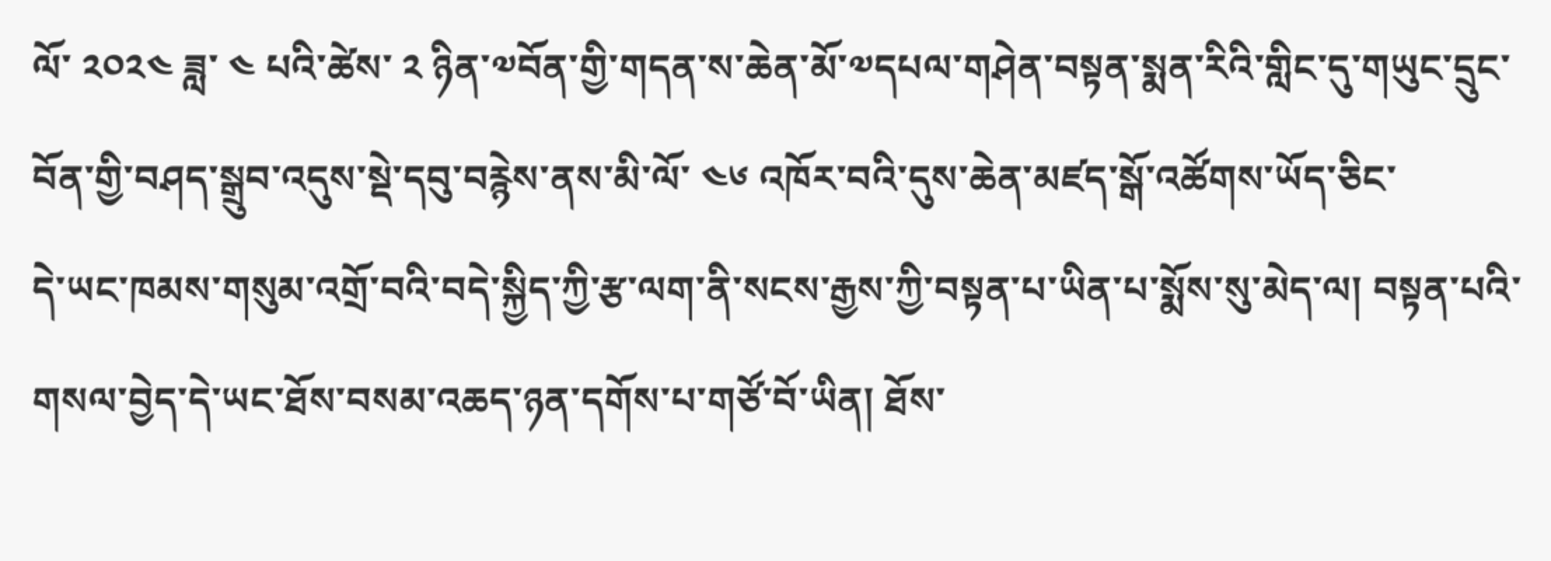ལོ་ ༢༠༢༤ ཟླ་ ༤ པའི་ཚེས་ ༢ ཉིན་༧བོན་གྱི་གདན་ས་ཆེན་མོ་༧དཔལ་གཤེན་བསྟན་སྨན་རིའི་གླིང་དུ་གཡུང་དྲུང་བོན་གྱི་བཤད་སྒྲུབ་འདུས་སྡེ་དབུ་བརྙེས་ནས་མི་ལོ་ ༤༦ འཁོར་བའི་དུས་ཆེན་མཛད་སྒོ་འཚོགས་ཡོད་ཅིང་
དེ་ཡང་ཁམས་གསུམ་འགྲོ་བའི་བདེ་སྐྱིད་ཀྱི་རྩ་ལག་ནི་སངས་རྒྱས་ཀྱི་བསྟན་པ་ཡིན་པ་སྨོས་སུ་མེད་ལ། བསྟན་པའི་གསལ་བྱེད་དེ་ཡང་ཐོས་བསམ་འཆད་ཉན་དགོས་པ་གཙོ་བོ་ཡིན། ཐོས་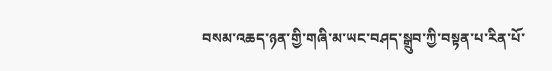བསམ་འཆད་ཉན་གྱི་གཞི་མ་ཡང་བཤད་སྒྲུབ་ཀྱི་བསྟན་པ་རིན་པོ་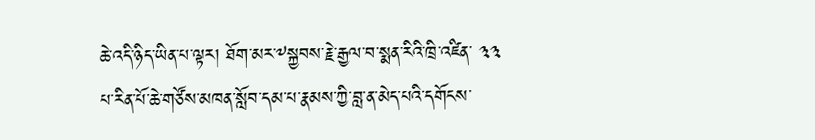ཆེ་འདི་ཉིད་ཡིན་པ་ལྟར། ཐོག་མར་༸སྐྱབས་རྗེ་རྒྱལ་བ་སྨན་རིའི་ཁྲི་འཛིན་ ༣༣ པ་རིན་པོ་ཆེ་གཙོས་མཁན་སློབ་དམ་པ་རྣམས་ཀྱི་བླ་ན་མེད་པའི་དགོངས་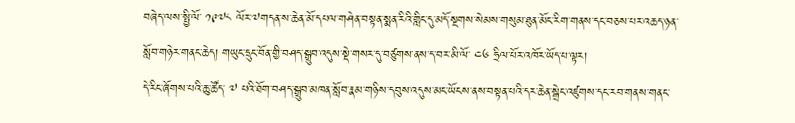བཞེད་ལས་སྤྱི་ལོ་ ༡༩༧༨ ལོར་༧གདན་ས་ཆེན་མོ་དཔལ་གཤེན་བསྟན་སྨན་རིའི་གླིང་དུ་མདོ་སྔགས་སེམས་གསུམ་ཐུན་མོང་རིག་གནས་དང་བཅས་པར་འཆད་ཉན་སློབ་གཉེར་གནང་ཆེད། གཡུང་དྲུང་བོན་གྱི་བཤད་སྒྲུབ་འདུས་སྡེ་གསར་དུ་བཙུགས་ནས་ད་བར་མི་ལོ་ ༤༦ ཧྲིལ་པོར་འཁོར་ཡོད་པ་ལྟར།
དེ་རིང་ཞོགས་པའི་ཆུ་ཚོད་ ༧ པའི་ཐོག་བཤད་སྒྲུབ་མཁན་སློབ་རྣམ་གཉིས་དབུས་འདུས་མང་ཡོངས་ནས་བསྟན་པའི་དར་ཆེན་སྒྲེང་འཛུགས་དང་རབ་གནས་གནང་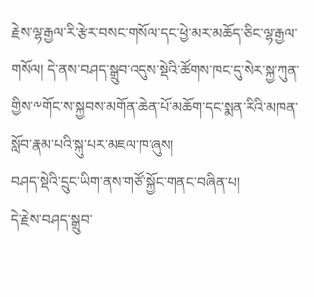རྗེས་ལྷ་རྒྱལ་རི་རྩེར་བསང་གསོལ་དང་ཕྱེ་མར་མཆོད་ཅིང་ལྷ་རྒྱལ་གསོལ། དེ་ནས་བཤད་སྒྲུབ་འདུས་སྡེའི་ཚོགས་ཁང་དུ་སེར་སྐྱ་ཀུན་གྱིས་༸གོང་ས་སྐྱབས་མགོན་ཆེན་པོ་མཆོག་དང་སྨན་རིའི་མཁན་སློབ་རྣམ་པའི་སྐུ་པར་མཇལ་ཁ་ཞུས།
བཤད་སྡེའི་དྲུང་ཡིག་ནས་གཙོ་སྐྱོང་གནང་བཞིན་པ།
དེ་རྗེས་བཤད་སྒྲུབ་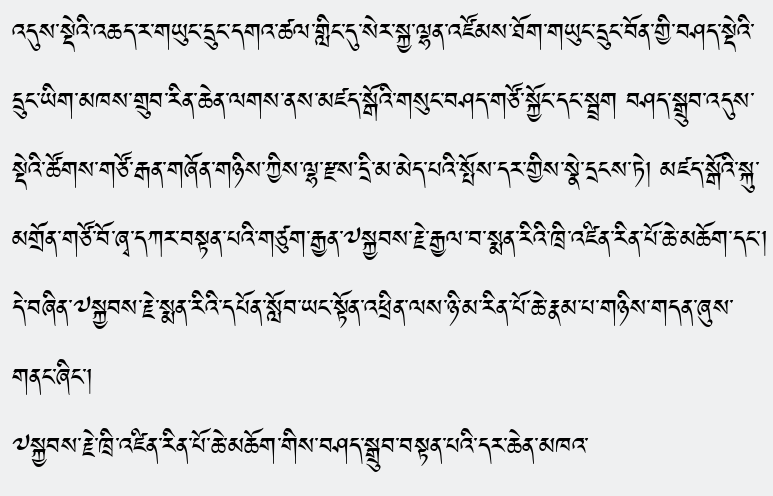འདུས་སྡེའི་འཆད་ར་གཡུང་དྲུང་དགའ་ཚལ་གླིང་དུ་སེར་སྐྱ་ལྷན་འཛོམས་ཐོག་གཡུང་དྲུང་བོན་གྱི་བཤད་སྡེའི་དྲུང་ཡིག་མཁས་གྲུབ་རིན་ཆེན་ལགས་ནས་མཛད་སྒོའི་གསུང་བཤད་གཙོ་སྐྱོང་དང་སྦྲག བཤད་སྒྲུབ་འདུས་སྡེའི་ཚོགས་གཙོ་རྒན་གཞོན་གཉིས་ཀྱིས་ལྷ་རྫས་དྲི་མ་མེད་པའི་སྤོས་དར་གྱིས་སྣེ་དྲངས་ཏེ། མཛད་སྒོའི་སྐུ་མགྲོན་གཙོ་བོ་ཞྭ་དཀར་བསྟན་པའི་གཙུག་རྒྱན་༧སྐྱབས་རྗེ་རྒྱལ་བ་སྨན་རིའི་ཁྲི་འཛིན་རིན་པོ་ཆེ་མཆོག་དང་། དེ་བཞིན་༧སྐྱབས་རྗེ་སྨན་རིའི་དཔོན་སློབ་ཡང་སྟོན་འཕྲིན་ལས་ཉི་མ་རིན་པོ་ཆེ་རྣམ་པ་གཉིས་གདན་ཞུས་གནང་ཞིང་།
༧སྐྱབས་རྗེ་ཁྲི་འཛིན་རིན་པོ་ཆེ་མཆོག་གིས་བཤད་སྒྲུབ་བསྟན་པའི་དར་ཆེན་མཁའ་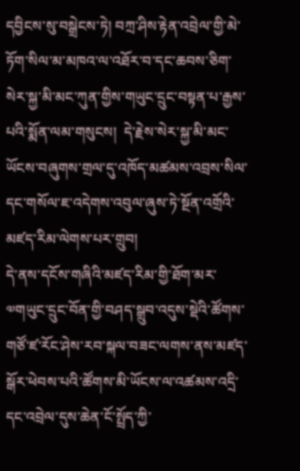དབྱིངས་སུ་བསྒྲེངས་ཏེ། བཀྲ་ཤིས་རྟེན་འབྲེལ་གྱི་མེ་ཏོག་སིལ་མ་མཁའ་ལ་འཐོར་བ་དང་ཆབས་ཅིག་སེར་སྐྱ་མི་མང་ཀུན་གྱིས་གཡུང་དྲུང་བསྟན་པ་རྒྱས་པའི་སྨོན་ལམ་གསུངས།  དེ་རྗེས་སེར་སྐྱ་མི་མང་ཡོངས་བཞུགས་གྲལ་དུ་འཁོད་མཚམས་འབྲས་སིལ་དང་གསོལ་ཇ་འདེགས་འབུལ་ཞུས་ཏེ་སྔོན་འགྲོའི་མཛད་རིམ་ལེགས་པར་གྲུབ།
དེ་ནས་དངོས་གཞིའི་མཛད་རིམ་གྱི་ཐོག་མར་༧གཡུང་དྲུང་བོན་གྱི་བཤད་སྒྲུབ་འདུས་སྡེའི་ཚོགས་གཙོ་ཛ་རོང་ཤེས་རབ་སྐལ་བཟང་ལགས་ནས་མཛད་སྒོར་ཕེབས་པའི་ཚོགས་མི་ཡོངས་ལ་འཚམས་འདྲི་དང་འབྲེལ་དུས་ཆེན་ངོ་སྤྲོད་ཀྱི་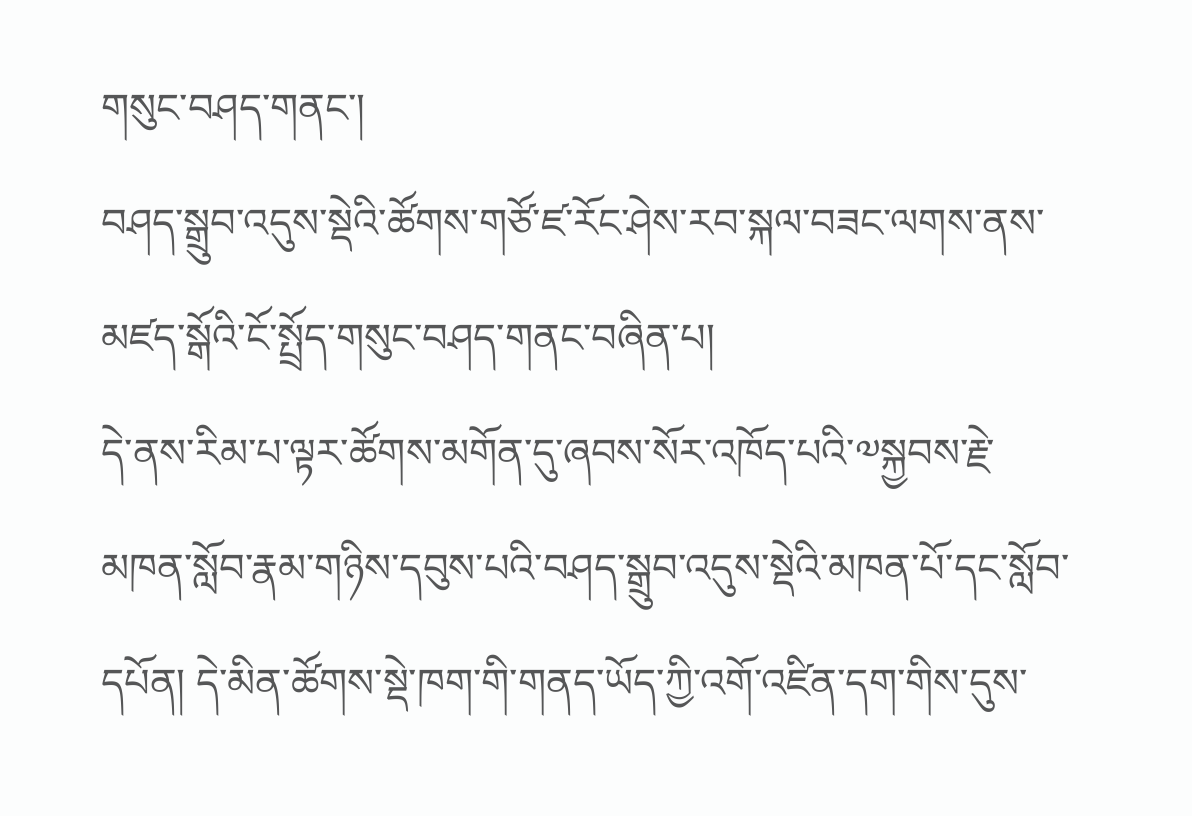གསུང་བཤད་གནང་།
བཤད་སྒྲུབ་འདུས་སྡེའི་ཚོགས་གཙོ་ཛ་རོང་ཤེས་རབ་སྐལ་བཟང་ལགས་ནས་མཛད་སྒོའི་ངོ་སྤྲོད་གསུང་བཤད་གནང་བཞིན་པ།
དེ་ནས་རིམ་པ་ལྟར་ཚོགས་མགོན་དུ་ཞབས་སོར་འཁོད་པའི་༧སྐྱབས་རྗེ་མཁན་སློབ་རྣམ་གཉིས་དབུས་པའི་བཤད་སྒྲུབ་འདུས་སྡེའི་མཁན་པོ་དང་སློབ་དཔོན། དེ་མིན་ཚོགས་སྡེ་ཁག་གི་གནད་ཡོད་ཀྱི་འགོ་འཛིན་དག་གིས་དུས་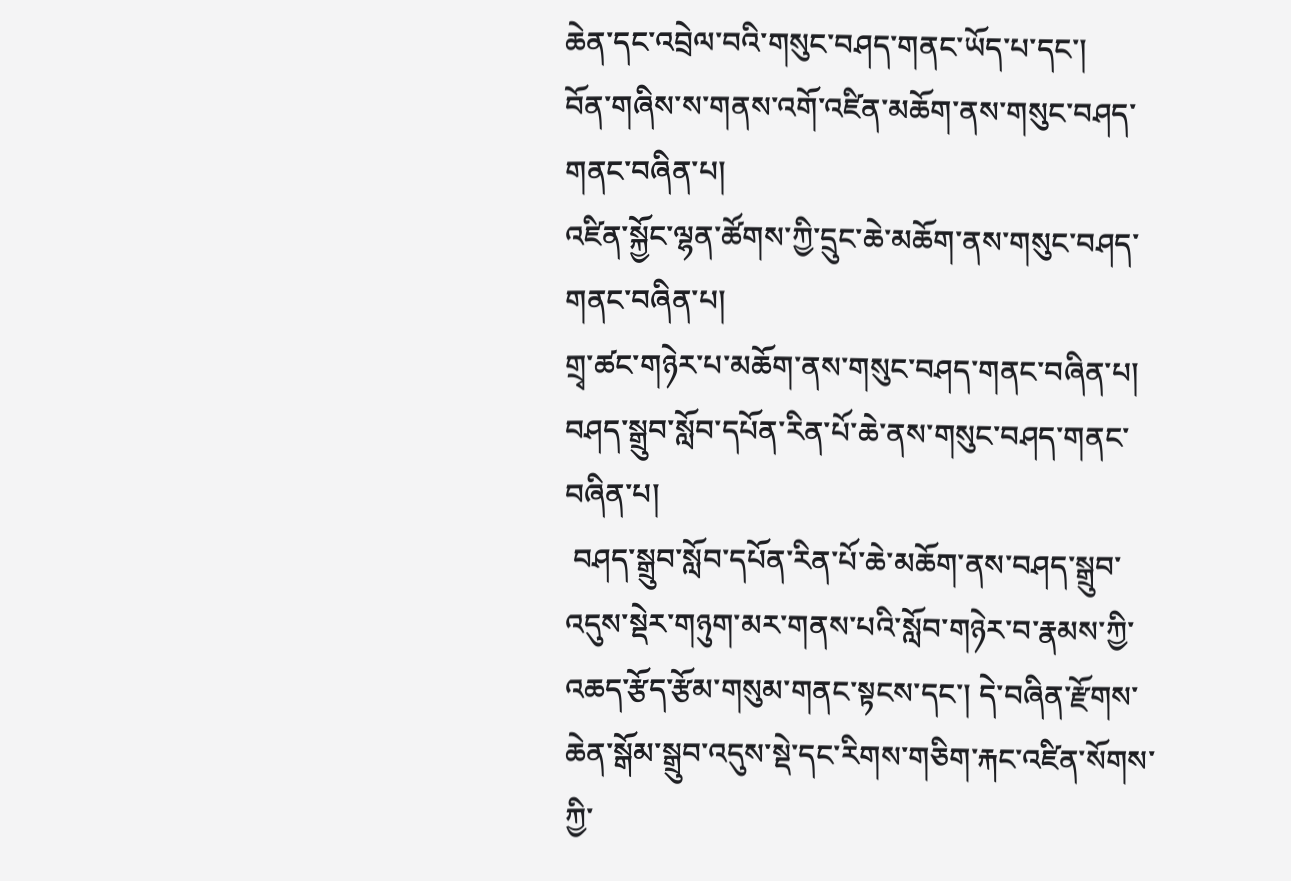ཆེན་དང་འབྲེལ་བའི་གསུང་བཤད་གནང་ཡོད་པ་དང་།
བོན་གཞིས་ས་གནས་འགོ་འཛིན་མཆོག་ནས་གསུང་བཤད་གནང་བཞིན་པ།
འཛིན་སྐྱོང་ལྷན་ཚོགས་ཀྱི་དྲུང་ཆེ་མཆོག་ནས་གསུང་བཤད་གནང་བཞིན་པ།
གྲྭ་ཚང་གཉེར་པ་མཆོག་ནས་གསུང་བཤད་གནང་བཞིན་པ།
བཤད་སྒྲུབ་སློབ་དཔོན་རིན་པོ་ཆེ་ནས་གསུང་བཤད་གནང་བཞིན་པ།
 བཤད་སྒྲུབ་སློབ་དཔོན་རིན་པོ་ཆེ་མཆོག་ནས་བཤད་སྒྲུབ་འདུས་སྡེར་གཉུག་མར་གནས་པའི་སློབ་གཉེར་བ་རྣམས་ཀྱི་འཆད་རྩོད་རྩོམ་གསུམ་གནང་སྟངས་དང་། དེ་བཞིན་རྫོགས་ཆེན་སྒོམ་སྒྲུབ་འདུས་སྡེ་དང་རིགས་གཅིག་རྐང་འཛིན་སོགས་ཀྱི་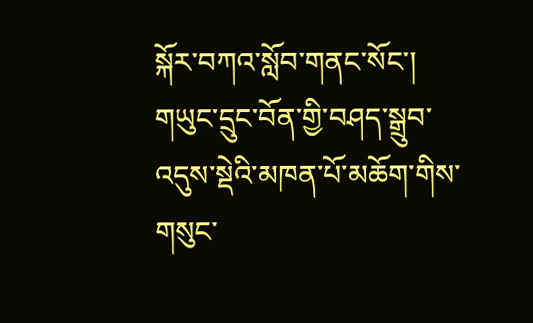སྐོར་བཀའ་སློབ་གནང་སོང་།
གཡུང་དྲུང་བོན་གྱི་བཤད་སྒྲུབ་འདུས་སྡེའི་མཁན་པོ་མཆོག་གིས་གསུང་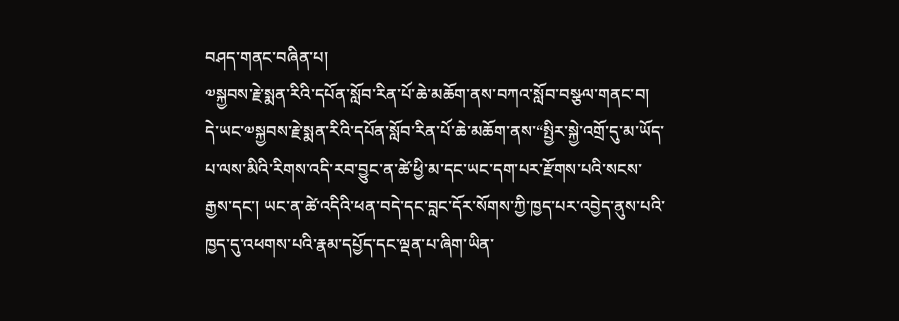བཤད་གནང་བཞིན་པ།
༧སྐྱབས་རྗེ་སྨན་རིའི་དཔོན་སློབ་རིན་པོ་ཆེ་མཆོག་ནས་བཀའ་སློབ་བསྩལ་གནང་བ།
དེ་ཡང་༧སྐྱབས་རྗེ་སྨན་རིའི་དཔོན་སློབ་རིན་པོ་ཆེ་མཆོག་ནས་“སྤྱིར་སྐྱེ་འགྲོ་དུ་མ་ཡོད་པ་ལས་མིའི་རིགས་འདི་རབ་བྱུང་ན་ཚེ་ཕྱི་མ་དང་ཡང་དག་པར་རྫོགས་པའི་སངས་རྒྱས་དང་། ཡང་ན་ཚེ་འདིའི་ཕན་བདེ་དང་བླང་དོར་སོགས་ཀྱི་ཁྱད་པར་འབྱེད་ནུས་པའི་ཁྱད་དུ་འཕགས་པའི་རྣམ་དཔྱོད་དང་ལྡན་པ་ཞིག་ཡིན་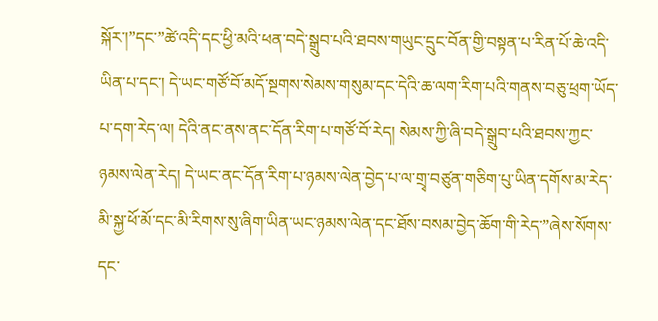སྐོར་།”དང་”ཚེ་འདི་དང་ཕྱི་མའི་ཕན་བདེ་སྒྲུབ་པའི་ཐབས་གཡུང་དྲུང་བོན་གྱི་བསྟན་པ་རིན་པོ་ཆེ་འདི་ཡིན་པ་དང་། དེ་ཡང་གཙོ་བོ་མདོ་སྔགས་སེམས་གསུམ་དང་དེའི་ཆ་ལག་རིག་པའི་གནས་བཅུ་ཕྲག་ཡོད་པ་དག་རེད་ལ། དེའི་ནང་ནས་ནང་དོན་རིག་པ་གཙོ་བོ་རེད། སེམས་ཀྱི་ཞི་བདེ་སྒྲུབ་པའི་ཐབས་ཀྱང་ཉམས་ལེན་རེད། དེ་ཡང་ནང་དོན་རིག་པ་ཉམས་ལེན་བྱེད་པ་ལ་གྲྭ་བཙུན་གཅིག་པུ་ཡིན་དགོས་མ་རེད་མི་སྐྱ་ཕོ་མོ་དང་མི་རིགས་སུ་ཞིག་ཡིན་ཡང་ཉམས་ལེན་དང་ཐོས་བསམ་བྱེད་ཆོག་གི་རེད་”ཞེས་སོགས་དང་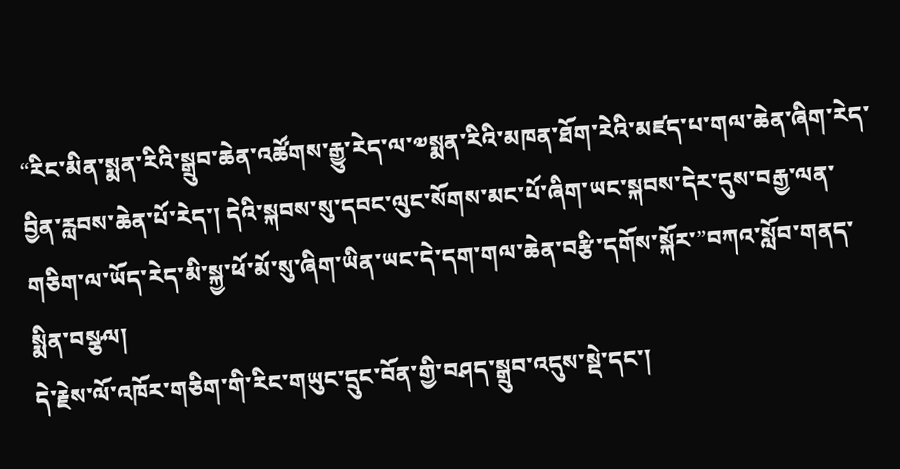“རིང་མིན་སྨན་རིའི་སྒྲུབ་ཆེན་འཚོགས་རྒྱུ་རེད་ལ་༧སྨན་རིའི་མཁན་ཐོག་རེའི་མཛད་པ་གལ་ཆེན་ཞིག་རེད་བྱིན་རླབས་ཆེན་པོ་རེད་། དེའི་སྐབས་སུ་དབང་ལུང་སོགས་མང་པོ་ཞིག་ཡང་སྐབས་དེར་དུས་བརྒྱ་ལན་གཅིག་ལ་ཡོད་རེད་མི་སྐྱ་ཕོ་མོ་སུ་ཞིག་ཡིན་ཡང་དེ་དག་གལ་ཆེན་བརྩི་དགོས་སྐོར་”བཀའ་སློབ་གནད་སྨིན་བསྩལ།
དེ་རྗེས་ལོ་འཁོར་གཅིག་གི་རིང་གཡུང་དྲུང་བོན་གྱི་བཤད་སྒྲུབ་འདུས་སྡེ་དང་།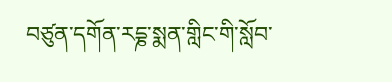བཙུན་དགོན་རདྞ་སྨན་གླིང་གི་སློབ་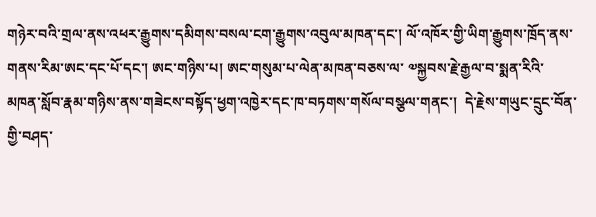གཉེར་བའི་གྲལ་ནས་འཕར་རྒྱུགས་དམིགས་བསལ་ངག་རྒྱུགས་འབུལ་མཁན་དང་། ལོ་འཁོར་གྱི་ཡིག་རྒྱུགས་ཁྲོད་ནས་གནས་རིམ་ཨང་དང་པོ་དང་། ཨང་གཉིས་པ། ཨང་གསུམ་པ་ལེན་མཁན་བཅས་ལ་ ༧སྐྱབས་རྗེ་རྒྱལ་བ་སྨན་རིའི་མཁན་སློབ་རྣམ་གཉིས་ནས་གཟེངས་བསྟོད་ཕྱག་འཁྱེར་དང་ཁ་བཏགས་གསོལ་བསྩལ་གནང་།  དེ་རྗེས་གཡུང་དྲུང་བོན་གྱི་བཤད་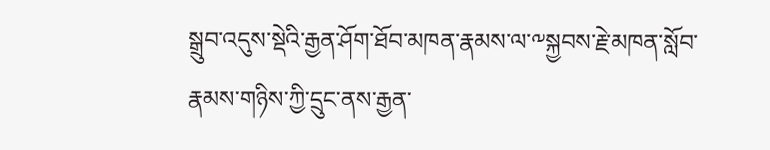སྒྲུབ་འདུས་སྡེའི་རྒྱན་ཤོག་ཐོབ་མཁན་རྣམས་ལ་༸སྐྱབས་རྗེ་མཁན་སློབ་རྣམས་གཉིས་ཀྱི་དྲུང་ནས་རྒྱན་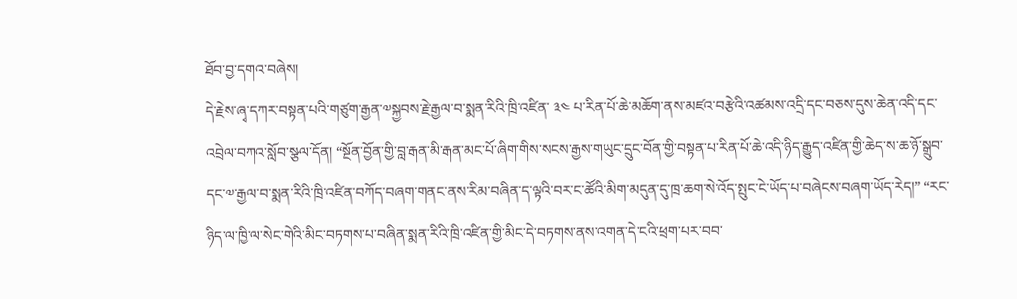ཐོབ་བྱ་དགའ་བཞེས།
དེ་རྗེས་ཞྭ་དཀར་བསྟན་པའི་གཙུག་རྒྱན་༧སྐྱབས་རྗེ་རྒྱལ་བ་སྨན་རིའི་ཁྲི་འཛིན་ ༣༤ པ་རིན་པོ་ཆེ་མཆོག་ནས་མཛའ་བརྩེའི་འཚམས་འདྲི་དང་བཅས་དུས་ཆེན་འདི་དང་འབྲེལ་བཀའ་སློབ་སྩལ་དོན། “སྔོན་བྱོན་གྱི་བླ་རྒན་མི་རྒན་མང་པོ་ཞིག་གིས་སངས་རྒྱས་གཡུང་དྲུང་བོན་གྱི་བསྟན་པ་རིན་པོ་ཆེ་འདི་ཉིད་རྒྱུད་འཛིན་གྱི་ཆེད་ས་ཆ་ཉོ་སྒྲུབ་དང་༧་རྒྱལ་བ་སྨན་རིའི་ཁྲི་འཛིན་བཀོད་བཞག་གནང་ནས་རིམ་བཞིན་ད་ལྟའི་བར་ང་ཚོའི་མིག་མདུན་དུ་ཁྲ་ཆག་སེ་འོད་སྤུང་ངེ་ཡོད་པ་བཞེངས་བཞག་ཡོད་རེད།” “རང་ཉིད་ལ་ཁྱི་ལ་སེང་གེའི་མིང་བཏགས་པ་བཞིན་སྨན་རིའི་ཁྲི་འཛིན་གྱི་མིང་དེ་བཏགས་ནས་འགན་དེ་ངའི་ཕྲག་པར་བབ་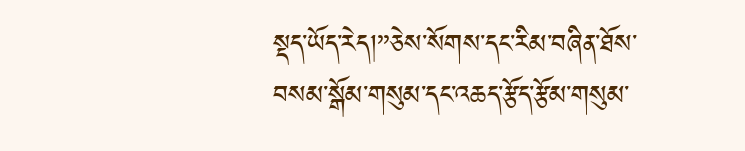སྡད་ཡོད་རེད།”ཅེས་སོགས་དང་རིམ་བཞིན་ཐོས་བསམ་སྒོམ་གསུམ་དང་འཆད་རྩོད་རྩོམ་གསུམ་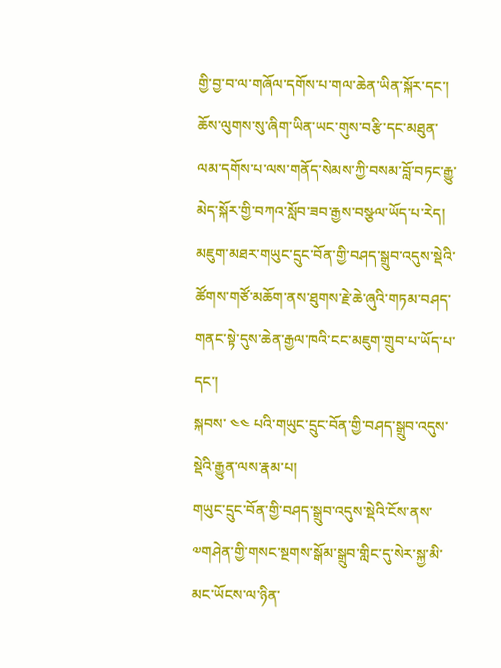གྱི་བྱ་བ་ལ་གཞོལ་དགོས་པ་གལ་ཆེན་ཡིན་སྐོར་དང་། ཆོས་ལུགས་སུ་ཞིག་ཡིན་ཡང་གུས་བརྩི་དང་མཐུན་ལམ་དགོས་པ་ལས་གནོད་སེམས་ཀྱི་བསམ་བློ་བཏང་རྒྱུ་མེད་སྐོར་གྱི་བཀའ་སློབ་ཟབ་རྒྱས་བསྩལ་ཡོད་པ་རེད།
མཇུག་མཐར་གཡུང་དྲུང་བོན་གྱི་བཤད་སྒྲུབ་འདུས་སྡེའི་ཚོགས་གཙོ་མཆོག་ནས་ཐུགས་རྗེ་ཆེ་ཞུའི་གཏམ་བཤད་གནང་སྟེ་དུས་ཆེན་རྒྱལ་ཁའི་ངང་མཇུག་གྲུབ་པ་ཡོད་པ་དང་།
སྐབས་ ༤༤ པའི་གཡུང་དྲུང་བོན་གྱི་བཤད་སྒྲུབ་འདུས་སྡེའི་རྒྱུན་ལས་རྣམ་པ།
གཡུང་དྲུང་བོན་གྱི་བཤད་སྒྲུབ་འདུས་སྡེའི་ངོས་ནས་༧གཤེན་གྱི་གསང་སྔགས་སྒོམ་སྒྲུབ་གླིང་དུ་སེར་སྐྱ་མི་མང་ཡོངས་ལ་ཉིན་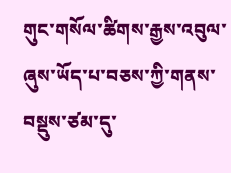གུང་གསོལ་ཚིགས་རྒྱས་འབུལ་ཞུས་ཡོད་པ་བཅས་ཀྱི་གནས་བསྡུས་ཙམ་དུ་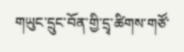གཡུང་དྲུང་བོན་གྱི་དྲྭ་ཚིགས་གཙོ་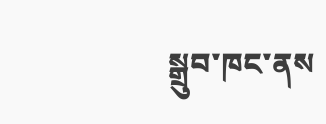སྒྲུབ་ཁང་ནས